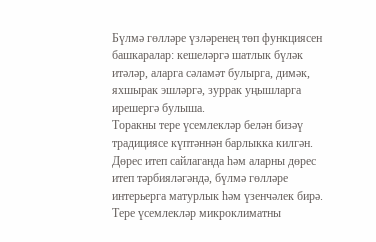Бүлмә гөлләре үзләренең төп функциясен башкаралар: кешеләргә шатлык бүләк итәләр, аларга сәламәт булырга, димәк, яхшырак эшләргә, зуррак уңышларга ирешергә булыша.
Торакны тере үсемлекләр белән бизәү традициясе күптәннән барлыкка килгән. Дөрес итеп сайлаганда һәм аларны дөрес итеп тәрбияләгәндә, бүлмә гөлләре интерьерга матурлык һәм үзенчәлек бирә. Тере үсемлекләр микроклиматны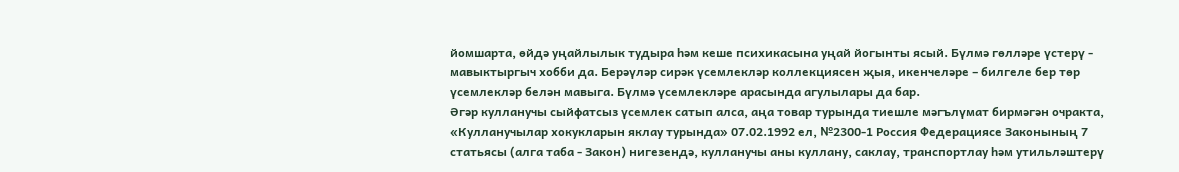йомшарта, өйдә уңайлылык тудыра һәм кеше психикасына уңай йогынты ясый. Бүлмә гөлләре үстерү - мавыктыргыч хобби да. Берәүләр сирәк үсемлекләр коллекциясен җыя, икенчеләре – билгеле бер төр үсемлекләр белән мавыга. Бүлмә үсемлекләре арасында агулылары да бар.
Әгәр кулланучы сыйфатсыз үсемлек сатып алса, аңа товар турында тиешле мәгълүмат бирмәгән очракта, «Кулланучылар хокукларын яклау турында» 07.02.1992 ел, №2300-1 Россия Федерациясе Законының 7 статьясы (алга таба - Закон) нигезендә, кулланучы аны куллану, саклау, транспортлау һәм утильләштерү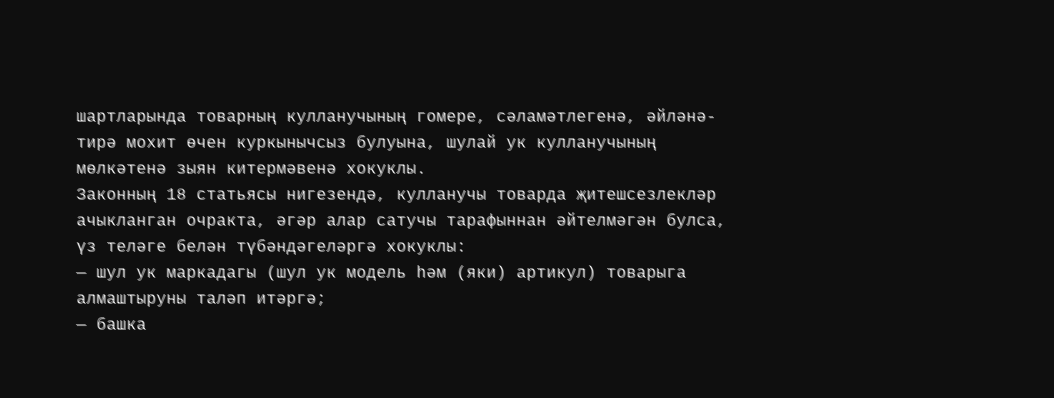шартларында товарның кулланучының гомере, сәламәтлегенә, әйләнә-тирә мохит өчен куркынычсыз булуына, шулай ук кулланучының мөлкәтенә зыян китермәвенә хокуклы.
Законның 18 статьясы нигезендә, кулланучы товарда җитешсезлекләр ачыкланган очракта, әгәр алар сатучы тарафыннан әйтелмәгән булса, үз теләге белән түбәндәгеләргә хокуклы:
— шул ук маркадагы (шул ук модель һәм (яки) артикул) товарыга алмаштыруны таләп итәргә;
— башка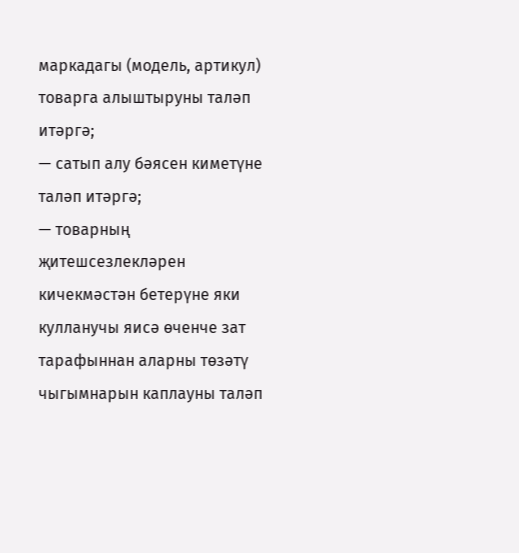маркадагы (модель, артикул) товарга алыштыруны таләп итәргә;
— сатып алу бәясен киметүне таләп итәргә;
— товарның җитешсезлекләрен кичекмәстән бетерүне яки кулланучы яисә өченче зат тарафыннан аларны төзәтү чыгымнарын каплауны таләп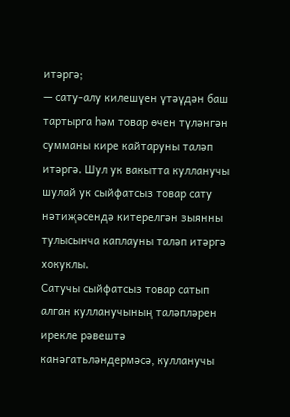итәргә;
— сату-алу килешүен үтәүдән баш тартырга һәм товар өчен түләнгән сумманы кире кайтаруны таләп итәргә. Шул ук вакытта кулланучы шулай ук сыйфатсыз товар сату нәтиҗәсендә китерелгән зыянны тулысынча каплауны таләп итәргә хокуклы.
Сатучы сыйфатсыз товар сатып алган кулланучының таләпләрен ирекле рәвештә канәгатьләндермәсә, кулланучы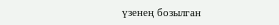үзенең бозылган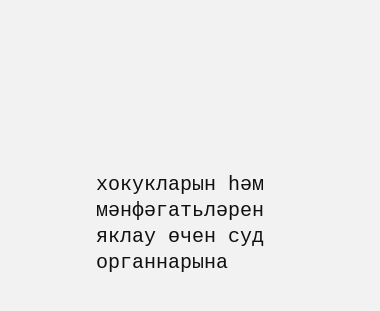хокукларын һәм мәнфәгатьләрен яклау өчен суд органнарына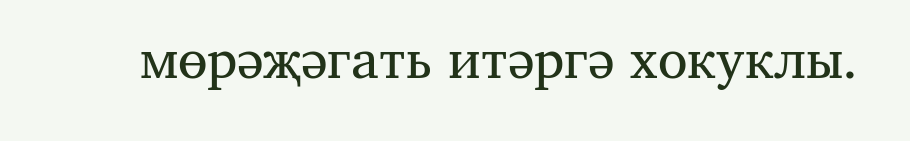мөрәҗәгать итәргә хокуклы.